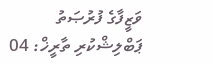ވަޒީފާގެ ފުރުޞަތު
ޕަބްލިޝްކުރި ތާރީޚް: 04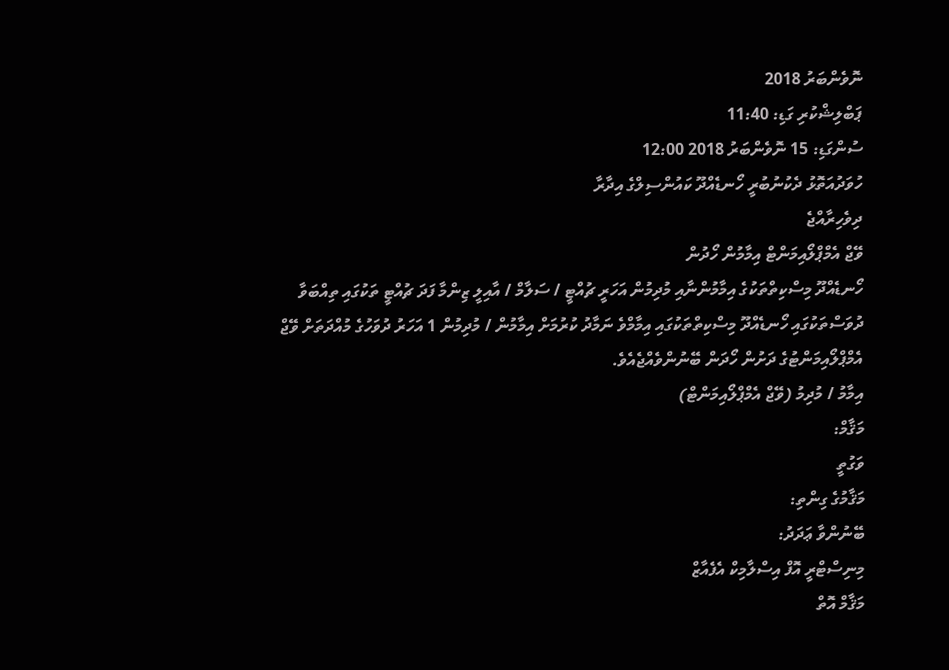ނޮވެންބަރު 2018
ޕަބްލިޝްކުރި ގަޑި: 11:40
ސުންގަޑި: 15 ނޮވެންބަރު 2018 12:00
ހުވަދުއަތޮޅު ދެކުނުބުރީ ހޯނޑެއްދޫ ކައުންސިލްގެ އިދާރާ
ދިވެހިރާއްޖެ
ވޭޖް އެމްޕްލޯއިމަންޓް އިމާމުން ހޯދުން
ހޯނޑެއްދޫ މިސްކިތްތަކުގެ އިމާމުންނާއި މުދިމުން އަހަރީ ޗުއްޓީ / ސަލާމް / އާއިލީ ޒިންމާ ފަދަ ޗުއްޓީ ތަކުގައި ތިއްބަވާ ދުވަސްތަކުގައި ހޯނޑެއްދޫ މިސްކިތްތަކުގައި އިމާމްވެ ނަމާދު ކުރުމަށް އިމާމުން / މުދިމުން 1 އަހަރު ދުވަހުގެ މުއްދަތަށް ވޭޖް އެމްޕްލޯއިމަންޓުގެ ދަށުން ހޯދަން ބޭނުންވެއްޖެއެވެ.
އިމާމު / މުދިމު (ވޭޖް އެމްޕްލޯއިމަންޓް)
މަޤާމް:
ވަގުތީ
މަޤާމުގެ ގިންތި:
ބޭނުންވާ ޢަދަދު:
މިނިސްޓްރީ އޮފް އިސްލާމިކް އެފެއާޒް
މަޤާމް އޮތް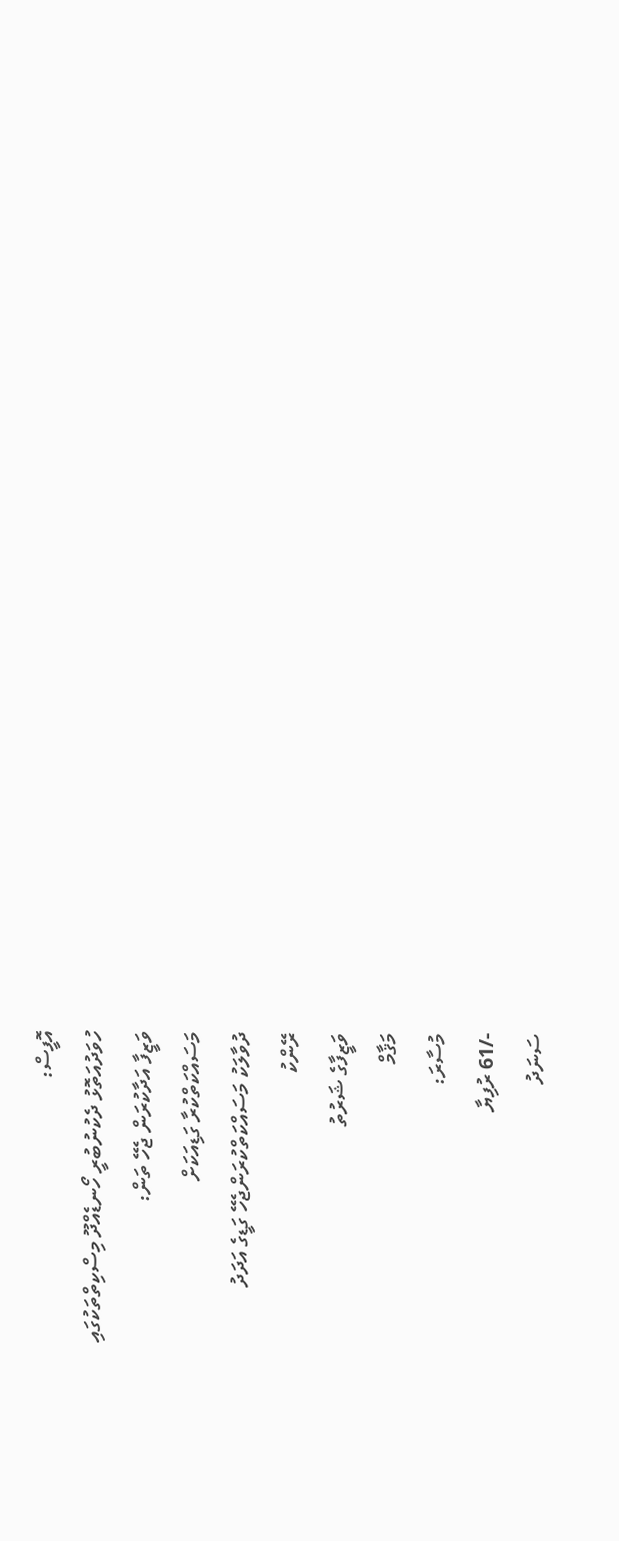އޮފީސް:
ހުވަދުއަތޮޅު ދެކުނުބުރީ ހޯނޑެއްދޫ މިސްކިތްތަކުގައި
ވަޒީފާ އަދާކުރަން ޖެހޭ ތަން:
މަސައްކަތްކުރާ ގަޑިއަކަށް
ދުވާލަކު މަސައްކަތްކުރަންޖެހޭ ގަޑީގެ އަދަދު
ރޭންކު
ވަޒީފާގެ ޝަރުތު
މަޤާމް
މުސާރަ:
-/61 ރުފިޔާ
ސަނަދު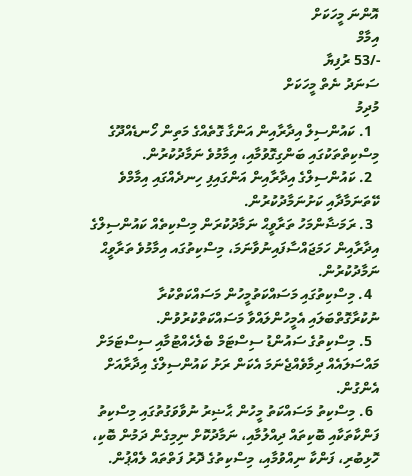އޮންނަ މީހަކަށް
އިމާމް
-/53 ރުފިޔާ
ސަނަދު ނެތް މީހަކަށް
މުދިމު
  1. ކައުންސިލް އިދާރާއިން އަންގާ ގޮތެއްގެ މަތިން ހޯނޑެއްދޫގެ މިސްކިތްތަކުގައި ބަންގިގޮވުމާއި، އިމާމުވެ ނަމާދުކުރުން.
  2. ކައުންސިލްގެ އިދާރާއިން އަންގައިފި ހިނދެއްގައި އިމާމްވެ ކޭތަނަމާދާއި ކަށުނަމާދުކުރުން.
  3. ރަމަޟާންމަހު ތަރާވީޙް ނަމާދުކުރަން މިސްކިތެއް ކައުންސިލްގެ އިދާރާއިން ހަމަޖައްސާފައިނުވާނަމަ، މިސްކިތުގައ އިމާމުވެ ތަރާވީޙް ނަމާދުކުރުން.
  4. މިސްކިތުގައި މަސައްކަތުމީހުން މަސައްކަތްކުރާ ނުކުރާގޮތްބަލައި އެމީހުންލައްވާ މަސައްކަތްކުރުވުން.
  5. މިސްކިތުގެ ސައުންޑު ސިސްޓަމް ބެލެހެއްޓުމާއި ސިސްޓަމަށް މައްސަލައެއް ދިމާވެއްޖެނަމަ އެކަން ރަށު ކައުންސިލްގެ އިދާރާއަށް އެންގުން.
  6. މިސްކިތު މަސައްކަތު މީހުން ޙާޟިރު ނުވާވަގުތުގައި މިސްކިތު ފަންކާތަކާއި ބޮކިތައް ދިއްލުމާއި، ނަމާދުކޮށް ނިމިގެން ދަމުން ބޮކި، ހޮޅިބުރި، ފަންކާ ނިއްވުމާއި، މިސްކިތުގެ ދޮރު ފަތްތައް ލެއްޕުން.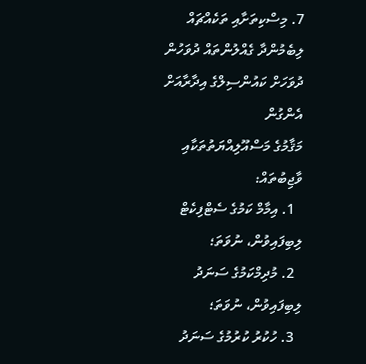7. މިސްކިތަށާއި ތަކެއްޗައް ލިބެމުންދާ ގެއްލުންތައް ދުވަހުން ދުވަހަށް ކައުންސިލްގެ އިދާރާއަށް އެންގުން
މަޤާމުގެ މަސްއޫލިއްޔަތުތަކާއި ވާޖިބުތައް:
  1. އިމާމް ކަމުގެ ސެޓްފިކެޓް ލިބިފައިވުން، ނުވަތަ؛
  2. މުދިމްކަމުގެ ސަނަދު ލިބިފައިވުން، ނުވަތަ؛
  3. ހުކުރު ކުރުމުގެ ސަނަދު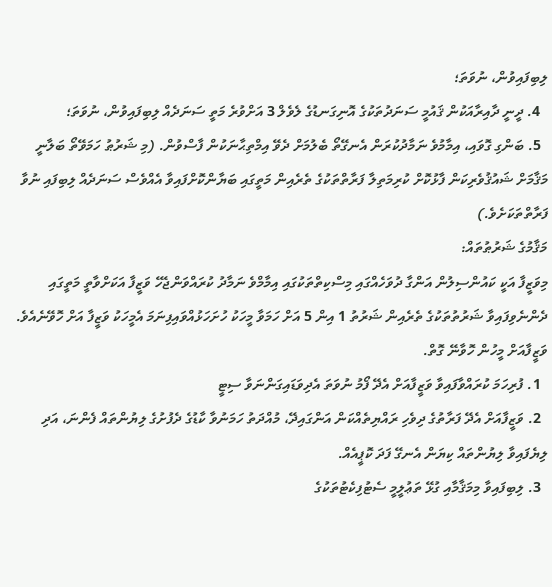ލިބިފައިވުން، ނުވަތަ؛
  4. ދީނީ ދާއިރާއަކުން ޤައުމީ ސަނަދުތަކުގެ އޮނިގަނޑުގެ ލެވެލް 3 އަށްވުރެ މަތީ ސަނަދެއް ލިބިފައިވުން، ނުވަތަ؛
  5. ބަންގި ގޮވައި، އިމާމުވެ ނަމާދުކުރަން އެނގޭތޯ ބެލުމަށް ދެވޭ އިމްތިޙާނަކުން ފާސްވުން. (މި ޝަރުޠު ހަމަވޭތޯ ބަލާނީ މަޤާމަށް ޝައުޤުވެރިކަން ފާޅުކޮށް ކުރިމަތިލާ ފަރާތްތަކުގެ ތެރެއިން މަތީގައި ބަޔާންކޮށްފައިވާ އެއްވެސް ސަނަދެއް ލިބިފައި ނުވާ ފަރާތްތަކަށެވެ.)
މަޤާމުގެ ޝަރުޠުތައް:
މިވަޒީފާ އަކީ ކައުންސިލުން އަންގާ ދުވަހެއްގައި މިސްކިތްތަކުގައި އިމާމްވެ ނަމާދު ކުރައްވަންޖެހޭ ވަޒީފާ އަކަށްވާތީ މަތީގައި ދެންނެވިފައިވާ ޝަރުތުތަކުގެ ތެރެއިން ޝަރުތު 1 އިން 5 އަށް ހަމަވާ މީހަކު ހުށަހަޅުއްވައިފިނަމަ އެމީހަކު ވަޒީފާ އަށް ހޮވޭނެއެވެ.
ވަޒީފާއަށް މީހުން ހޮވާނޭ ގޮތް.
  1. ފުރިހަމަ ކުރައްވާފައިވާ ވަޒީފާއަށް އެދޭ ފޯމު ނުވަތަ އެދިވަޑައިގަންނަވާ ސިޓީ
  2. ވަޒީފާއަށް އެދޭ ފަރާތުގެ ދިވެހި ރައްޔިތެއްކަން އަންގައިދޭ، މުއްދަތު ހަމަނުވާ ކާޑުގެ ދެފުށުގެ ލިޔުންތައް ފެންނަ، އަދި ލިޔެފައިވާ ލިޔުންތައް ކިޔަން އެނގޭ ފަދަ ކޮޕީއެއް.
  3. ލިބިފައިވާ މިމަޤާމާއި ގުޅޭ ތަޢުލީމީ ސެޓުފިކެޓުތަކުގެ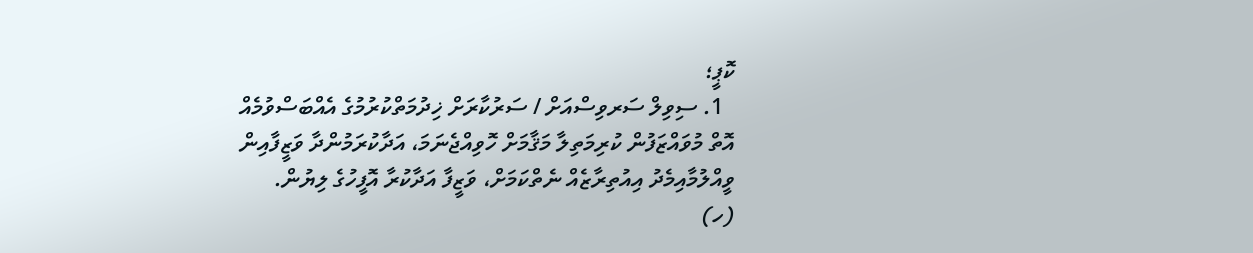ކޮޕީ؛
  1. ސިވިލް ސަރވިސްއަށް / ސަރުކާރަށް ޚިދުމަތްކުރުމުގެ އެއްބަސްވުމެއް އޮތް މުވައްޒަފުން ކުރިމަތިލާ މަޤާމަށް ހޮވިއްޖެނަމަ، އަދާކުރަމުންދާ ވަޒީފާއިން ވީއްލުމާއިމެދު އިއުތިރާޒެއް ނެތްކަމަށް، ވަޒީފާ އަދާކުރާ އޮފީހުގެ ލިޔުން.
(ހ)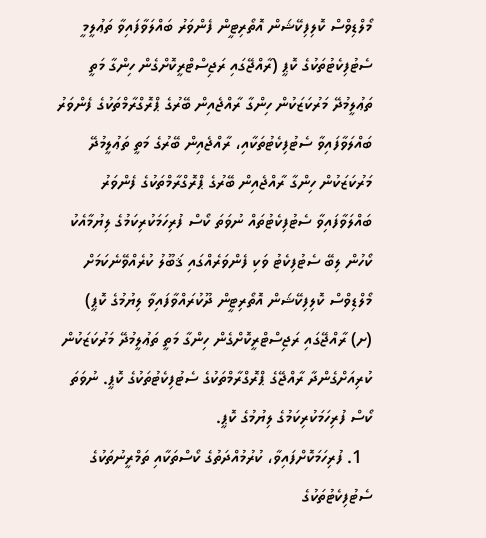މޯލްޑިވްސް ކޮލިފިކޭޝަން އޮތޯރިޓީން ފެންވަރު ބައްލަވާފައިވާ ތަޢުލީމީ ސެޓުފިކެޓުތަކުގެ ކޮޕީ (ރާއްޖޭގައި ރަޖިސްޓްރީކޮށްގެން ހިންގާ މަތީ ތަޢުލީމުދޭ މަރުކަޒަކުން ހިންގާ ރާއްޖެއިން ބޭރުގެ ޕްރޮގްރާމްތަކުގެ ފެންވަރު ބައްލަވާފައިވާ ސެޓުފިކެޓުތަކާއި، ރާއްޖެއިން ބޭރުގެ މަތީ ތަޢުލީމުދޭ މަރުކަޒަކުން ހިންގާ ރާއްޖެއިން ބޭރުގެ ޕްރޮގްރާމްތަކުގެ ފެންވަރު ބައްލަވާފައިވާ ސެޓުފިކެޓުތައް ނުވަތަ ކޯސް ފުރިހަމަކުރިކަމުގެ ލިޔުމާއެކު ކޯހުން ލިބޭ ސެޓުފިކެޓު ވަކި ފެންވަރެއްގައި ޤަބޫލު ކުރެއްވޭނެކަމަށް މޯލްޑިވްސް ކޮލިފިކޭޝަން އޮތޯރިޓީން ދޫކުރައްވާފައިވާ ލިޔުމުގެ ކޮޕީ)
(ށ) ރާއްޖޭގައި ރަޖިސްޓްރީކޮށްގެން ހިންގާ މަތީ ތަޢުލީމުދޭ މަރުކަޒަކުން ކުރިއަށްގެންދާ ރާއްޖޭގެ ޕްރޮގްރާމްތަކުގެ ސެޓުފިކެޓުތަކުގެ ކޮޕީ. ނުވަތަ ކޯސް ފުރިހަމަކުރިކަމުގެ ލިޔުމުގެ ކޮޕީ.
  1. ފުރިހަމަކޮށްފައިވާ، ކުރުމުއްދަތުގެ ކޯސްތަކާއި ތަމްރީނުތަކުގެ ސެޓުފިކެޓުތަކުގެ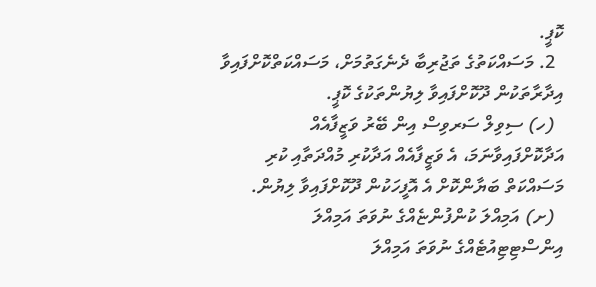ކޮޕީ.
  2. މަސައްކަތުގެ ތަޖުރިބާ ދެނެގަތުމަށް، މަސައްކަތްކޮށްފައިވާ އިދާރާތަކުން ދޫކޮށްފައިވާ ލިޔުންތަކުގެ ކޮޕީ.
  (ހ) ސިވިލް ސަރވިސް އިން ބޭރު ވަޒީފާއެއް އަދާކޮށްފައިވާނަމަ، އެ ވަޒީފާއެއް އަދާކުރި މުއްދަތާއި ކުރި މަސައްކަތް ބަޔާންކޮށް އެ އޮފީހަކުން ދޫކޮށްފައިވާ ލިޔުން.
  (ށ) އަމިއްލަ ކުންފުންޏެއްގެ ނުވަތަ އަމިއްލަ އިންސްޓިޓިއުޓެއްގެ ނުވަތަ އަމިއްލަ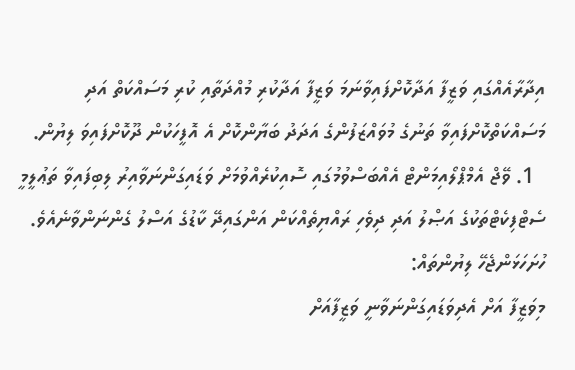އިދާރާއެއްގައި ވަޒީފާ އަދާކޮށްފައިވާނަމަ ވަޒީފާ އަދާކުރި މުއްދަތާއި ކުރި މަސައްކަތް އަދި މަސައްކަތްކޮށްފައިވާ ތަނުގެ މުވައްޒަފުންގެ އަދަދު ބަޔާންކޮށް އެ އޮފީހަކުން ދޫކޮށްފައިވަ ލިޔުން.
  1. ވޭޖް އެމްޕްލޯއިމަންޓް އެއްބަސްވުމުގައި ސޮއިކުރެއްވުމަށް ވަޑައިގަންނަވާއިރު ލިބިފައިވާ ތަޢުލީމީ ސެޓްފިކެޓްތަކުގެ އަޞްލު އަދި ދިވެހި ރައްޔިތެއްކަން އަންގައިދޭ ކާޑުގެ އަސްލު ގެންނަންވާނެއެވެ.
ހުށަހަޅަންޖެހޭ ލިޔުންތައް:
މިވަޒީފާ އަށް އެދިވަޑައިގަންނަވާނީ ވަޒީފާއަށް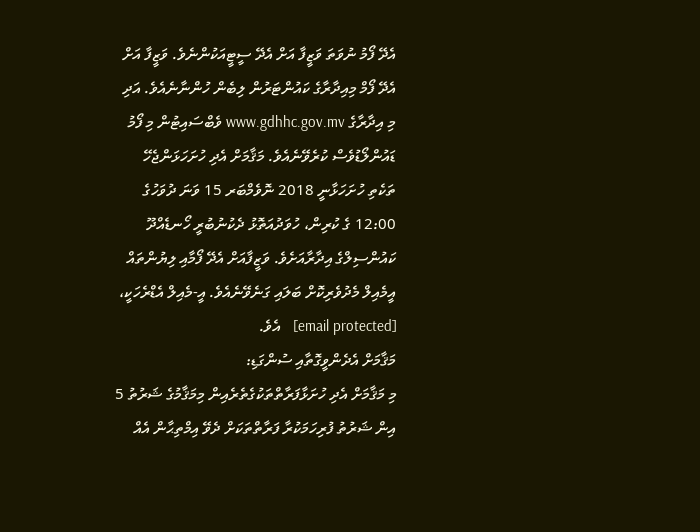އެދޭ ފޯމު ނުވަތަ ވަޒީފާ އަށް އެދޭ ސީޓީއަކުންނެވެ. ވަޒީފާ އަށް އެދޭ ފޯމް މިއިދާރާގެ ކައުންޓަރުން ލިބެން ހުންނާނެއެވެ. އަދި މި އިދާރާގެ www.gdhhc.gov.mv ވެބްސައިޓުން މި ފޯމު ޑައުންލޯޑުވެސް ކުރެވޭނެއެވެ. މަޤާމަށް އެދި ހުށަހަޅަންޖެހޭ ތަކެތި ހުށަހަޅާނީ 2018 ނޮވެމްބަރ 15 ވަނަ ދުވަހުގެ 12:00 ގެ ކުރިން، ހުވަދުއަތޮޅު ދެކުނުބުރީ ހޯނޑެއްދޫ ކައުންސިލްގެ އިދާރާއަށެވެ. ވަޒީފާއަށް އެދޭ ފޯމާއި ލިޔުންތައް އީމެއިލް މެދުވެރިކޮށް ބަލައި ގަނެވޭނެއެވެ. އީ-މެއިލް އެޑްރެހަކީ، [email protected]   އެވެ.
މަޤާމަށް އެދެންވީގޮތާއި ސުންގަޑި:
މި މަޤާމަށް އެދި ހުށަޅާފަރާތްތަކުގެތެރެއިން މިމަޤާމުގެ ޝަރުތު 5 އިން ޝަރުތު ފުރިހަމަކުރާ ފަރާތްތަކަށް ދެވޭ އިމްތިޙާން އެއް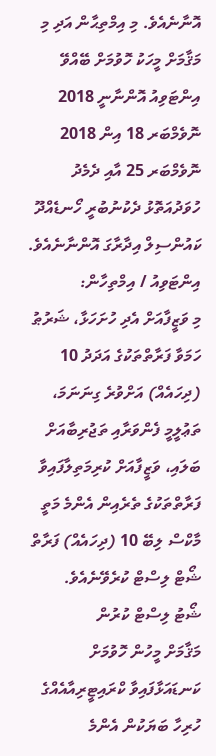އޮނާނެއެވެ. މި އިމްތިޙާން އަދި މި މަޤާމަށް މީހަކު ހޮވުމަށް ބޭއްވޭ އިންޓަވިއު އޮންނާނީ 2018 ނޮވެމްބަރ 18 އިން 2018 ނޮވެމްބަރ 25 އާއި ދެމެދު ހުވަދުއަތޮޅު ދެކުނުބުރީ ހޯނޑެއްދޫ ކައުންސިލް އިދާރާގަ އޮންނާނެއެވެ.
އިންޓަވިއު / އިމްތިހާން:
މި ވަޒީފާއަށް އެދި ހުށަހަޅާ، ޝަރުޠު ހަމަވާ ފަރާތްތަކުގެ އަދަދު 10 (ދިހައެއް) އަށްވުރެ ގިނަނަމަ، ތަޢުލީމީ ފެންވަރާއި ތަޖުރިބާއަށް ބަލައި، ވަޒީފާއަށް ކުރިމަތިލާފައިވާ ފަރާތްތަކުގެ ތެރެއިން އެންމެ މަތީ މާކްސް ލިބޭ 10 (ދިހައެއް) ފަރާތް ޝޯޓް ލިސްޓް ކުރެވޭނެއެވެ.
ޝޯޓު ލިސްޓް ކުރުން
މަޤާމަށް މީހުން ހޮވުމަށް ކަނޑައަޅާފައިވާ ކްރައިޓީރިއާއެއްގެ ހުރިހާ ބަޔަކުން އެންމެ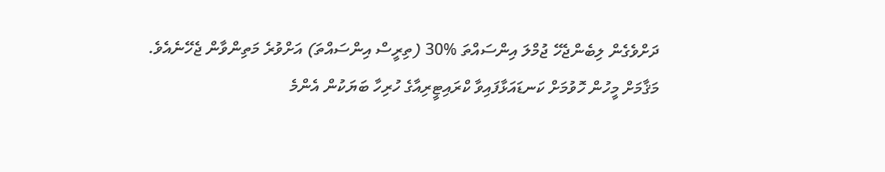ދަށްވެގެން ލިބެންޖެހޭ ޖުމްލަ އިންސައްތަ %30 (ތިރީސް އިންސައްތަ) އަށްވުރެ މަތިންވާން ޖެހޭނެއެވެ.
މަޤާމަށް މީހުން ހޮވުމަށް ކަނޑައަޅާފައިވާ ކްރައިޓީރިއާގެ ހުރިހާ ބަޔަކުން އެންމެ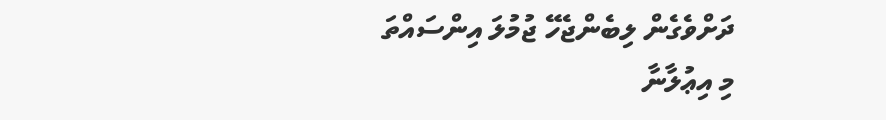ދަށްވެގެން ލިބެންޖެހޭ ޖުމުލަ އިންސައްތަ
މި އިޢުލާނާ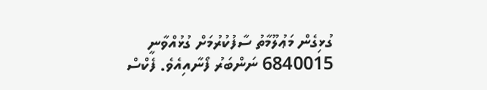ގުޅިގެން މަޢުލޫމާތު ސާފުކުރުމަށް ގުޅުއްވާނީ 6840015 ނަންބަރު ފޯނާއިއެވެ. ފެކްސް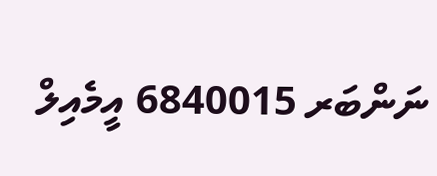ނަންބަރ 6840015 އީމެއިލް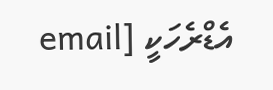އެޑްރެހަކީ [email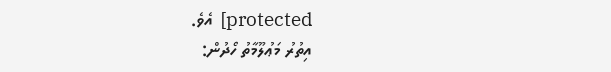protected]  އެވެ.
އިތުރު މަޢުލޫމާތު ހޯދުން: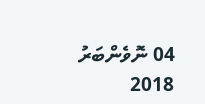04 ނޮވެންބަރު 2018